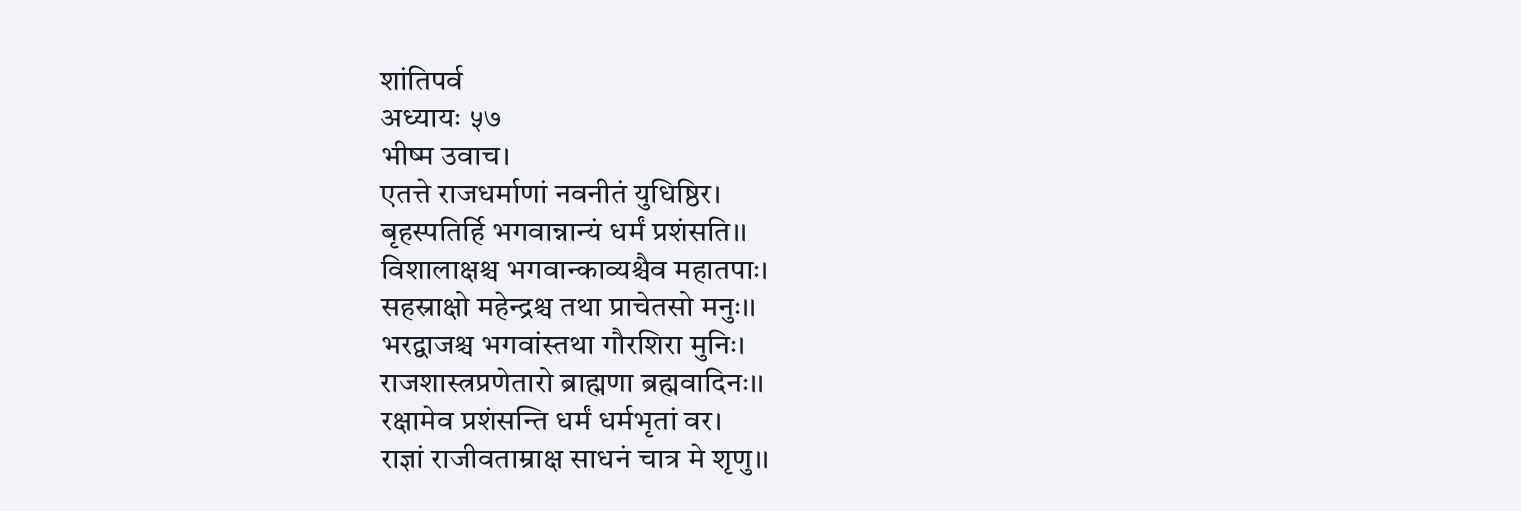शांतिपर्व
अध्यायः ५७
भीष्म उवाच।
एतत्ते राजधर्माणां नवनीतं युधिष्ठिर।
बृहस्पतिर्हि भगवान्नान्यं धर्मं प्रशंसति।।
विशालाक्षश्च भगवान्काव्यश्चैव महातपाः।
सहस्राक्षो महेन्द्रश्च तथा प्राचेतसो मनुः।।
भरद्वाजश्च भगवांस्तथा गौरशिरा मुनिः।
राजशास्त्रप्रणेतारो ब्राह्मणा ब्रह्मवादिनः।।
रक्षामेव प्रशंसन्ति धर्मं धर्मभृतां वर।
राज्ञां राजीवताम्राक्ष साधनं चात्र मे शृणु।।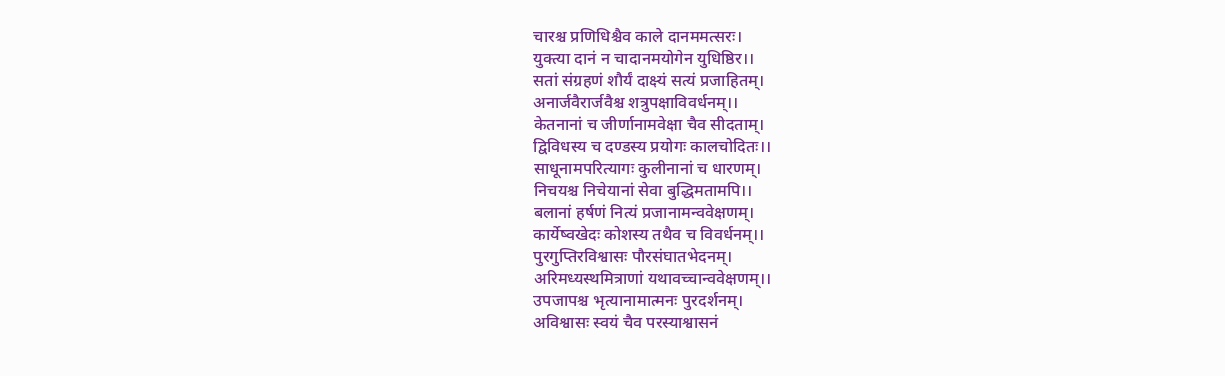चारश्च प्रणिधिश्चैव काले दानममत्सरः।
युक्त्या दानं न चादानमयोगेन युधिष्ठिर।।
सतां संग्रहणं शौर्यं दाक्ष्यं सत्यं प्रजाहितम्।
अनार्जवैरार्जवैश्च शत्रुपक्षाविवर्धनम्।।
केतनानां च जीर्णानामवेक्षा चैव सीदताम्।
द्विविधस्य च दण्डस्य प्रयोगः कालचोदितः।।
साधूनामपरित्यागः कुलीनानां च धारणम्।
निचयश्च निचेयानां सेवा बुद्धिमतामपि।।
बलानां हर्षणं नित्यं प्रजानामन्ववेक्षणम्।
कार्येष्वखेदः कोशस्य तथैव च विवर्धनम्।।
पुरगुप्तिरविश्वासः पौरसंघातभेदनम्।
अरिमध्यस्थमित्राणां यथावच्चान्ववेक्षणम्।।
उपजापश्च भृत्यानामात्मनः पुरदर्शनम्।
अविश्वासः स्वयं चैव परस्याश्वासनं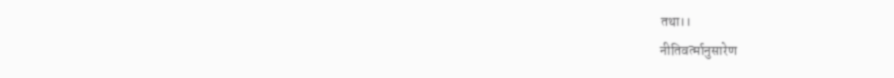तथा।।
नीतिवर्त्मानुसारेण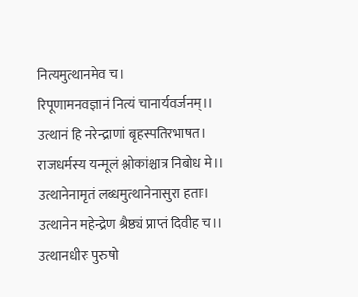नित्यमुत्थानमेव च।
रिपूणामनवज्ञानं नित्यं चानार्यवर्जनम्।।
उत्थानं हि नरेन्द्राणां बृहस्पतिरभाषत।
राजधर्मस्य यन्मूलं श्लोकांश्चात्र निबोध मे।।
उत्थानेनामृतं लब्धमुत्थानेनासुरा हताः।
उत्थानेन महेन्द्रेण श्रैष्ठ्यं प्राप्तं दिवीह च।।
उत्थानधीरः पुरुषो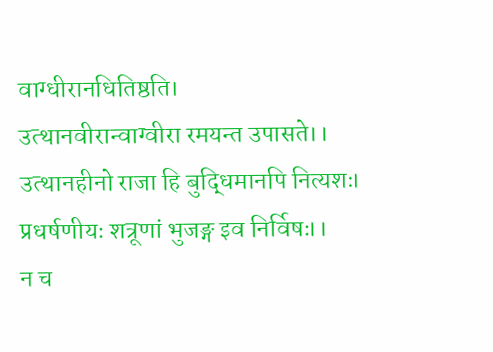वाग्धीरानधितिष्ठति।
उत्थानवीरान्वाग्वीरा रमयन्त उपासते।।
उत्थानहीनो राजा हि बुद्धिमानपि नित्यशः।
प्रधर्षणीयः शत्रूणां भुजङ्ग इव निर्विषः।।
न च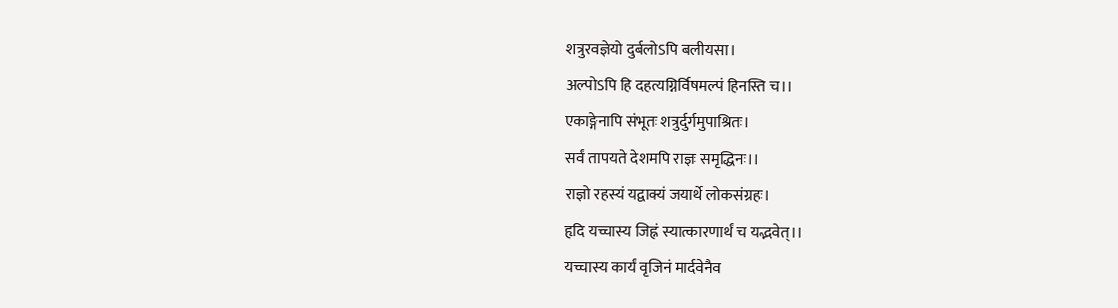शत्रुरवज्ञेयो दुर्बलोऽपि बलीयसा।
अल्पोऽपि हि दहत्यग्निर्विषमल्पं हिनस्ति च।।
एकाङ्गेनापि संभूतः शत्रुर्दुर्गमुपाश्रितः।
सर्वं तापयते देशमपि राज्ञः समृद्धिनः।।
राज्ञो रहस्यं यद्वाक्यं जयार्थे लोकसंग्रहः।
हृदि यच्चास्य जिह्नं स्यात्कारणार्थं च यद्भवेत्।।
यच्चास्य कार्यं वृजिनं मार्दवेनैव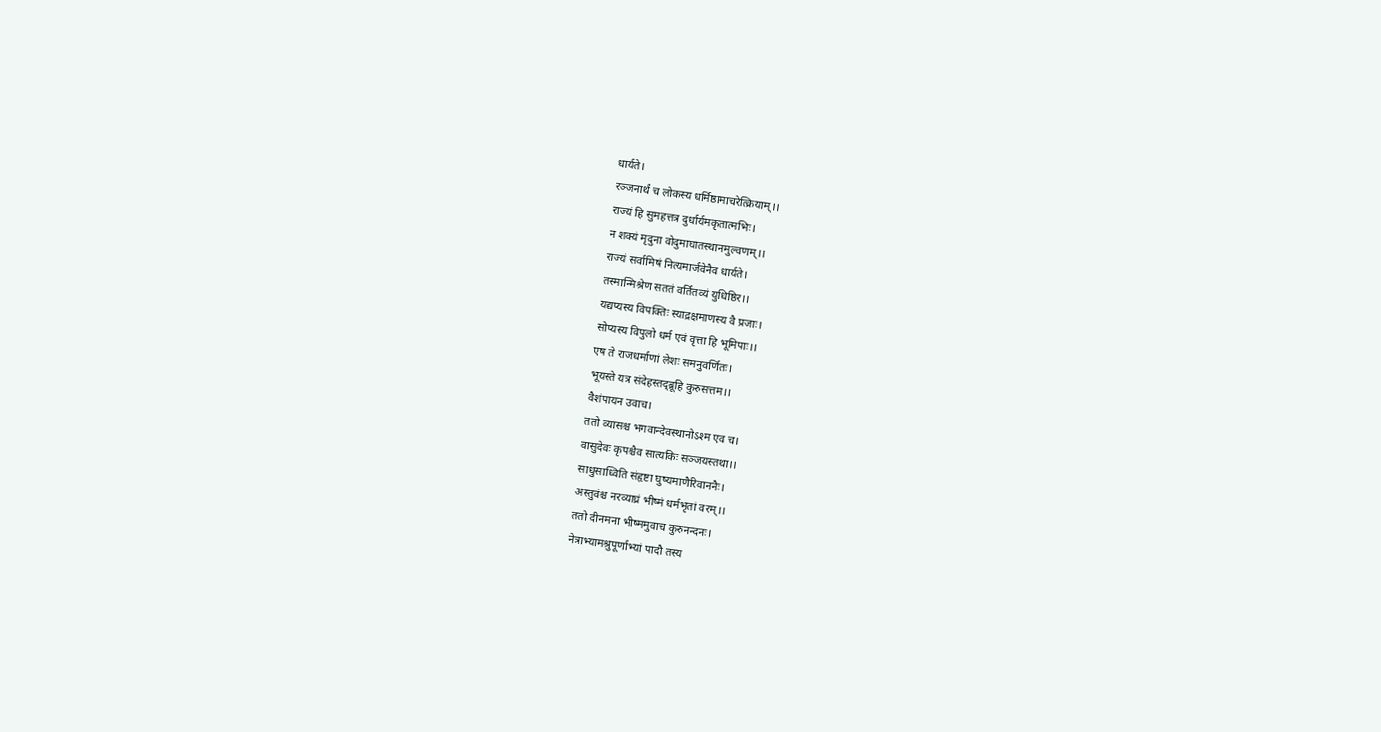धार्यते।
रञ्जनार्थं च लोकस्य धर्मिष्ठामाचरेत्क्रियाम्।।
राज्यं हि सुमहत्तत्र दुर्धार्यमकृतात्मभिः।
न शक्यं मृदुना वोदुमाघातस्थानमुल्वणम्।।
राज्यं सर्वामिषं नित्यमार्जवेनैव धार्यते।
तस्मान्मिश्रेण सततं वर्तितव्यं युधिष्ठिर।।
यद्यप्यस्य विपक्तिः स्याद्रक्षमाणस्य वै प्रजाः।
सोप्यस्य विपुलो धर्म एवं वृत्ता हि भूमिपाः।।
एष ते राजधर्माणां लेशः समनुवर्णितः।
भूयस्ते यत्र संदेहस्तद्ब्रूहि कुरुसत्तम।।
वैशंपायन उवाच।
ततो व्यासश्च भगवान्देवस्थानोऽश्म एव च।
वासुदेवः कृपश्चैव सात्यकिः सञ्जयस्तथा।।
साधुसाध्विति संहृष्टा घुष्यमाणैरिवाननैः।
अस्तुवंश्च नरव्याघ्रं भीष्मं धर्मभृतां वरम्।।
ततो दीनमना भीष्ममुवाच कुरुनन्दनः।
नेत्राभ्यामश्रुपूर्णाभ्यां पादौ तस्य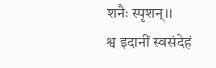शनैः स्पृशन्।।
श्व इदानीं स्वसंदेहं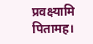प्रवक्ष्यामि पितामह।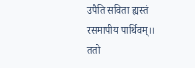उपैति सविता ह्यस्तं रसमापीय पार्थिवम्।।
ततो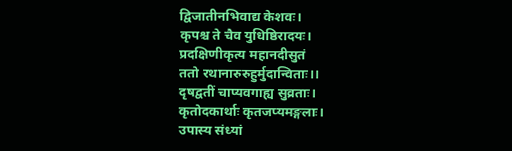द्विजातीनभिवाद्य केशवः।
कृपश्च ते चैव युधिष्ठिरादयः।
प्रदक्षिणीकृत्य महानदीसुतं
ततो रथानारुरुहुर्मुदान्विताः।।
दृषद्वतीं चाप्यवगाह्य सुव्रताः।
कृतोदकार्थाः कृतजप्यमङ्गलाः।
उपास्य संध्यां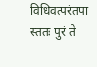विधिवत्परंतपा
स्ततः पुरं ते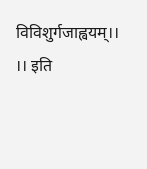विविशुर्गजाह्वयम्।।
।। इति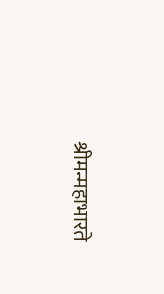श्रीमन्महाभारते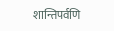शान्तिपर्वणि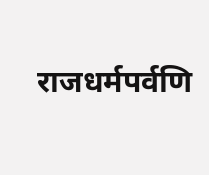राजधर्मपर्वणि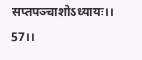सप्तपञ्चाशोऽध्यायः।। 57।।